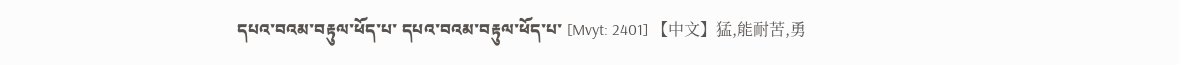དཔའ་བའམ་བརྟུལ་ཕོད་པ་ དཔའ་བའམ་བརྟུལ་ཕོད་པ་ [Mvyt: 2401] 【中文】猛,能耐苦,勇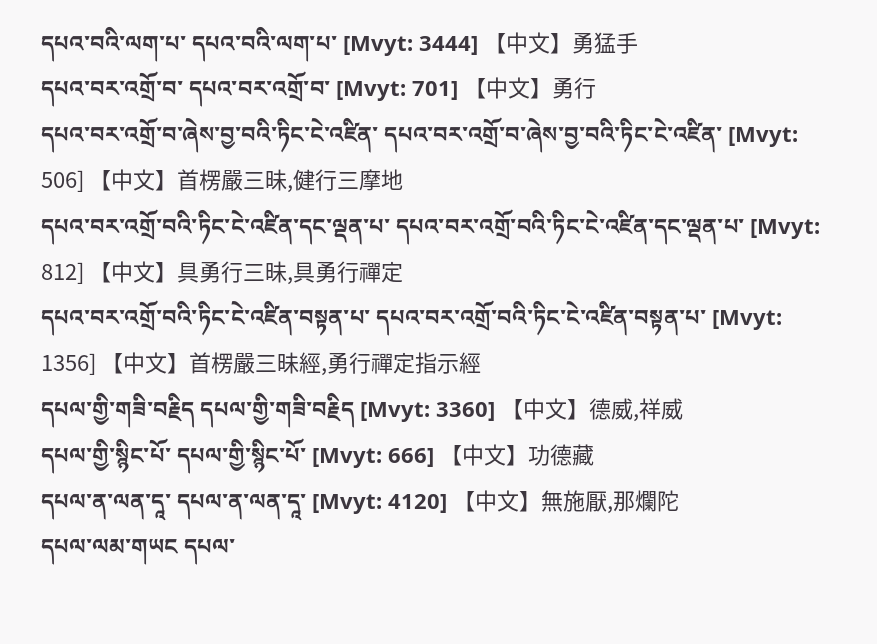དཔའ་བའི་ལག་པ་ དཔའ་བའི་ལག་པ་ [Mvyt: 3444] 【中文】勇猛手
དཔའ་བར་འགྲོ་བ་ དཔའ་བར་འགྲོ་བ་ [Mvyt: 701] 【中文】勇行
དཔའ་བར་འགྲོ་བ་ཞེས་བྱ་བའི་ཏིང་ངེ་འཛིན་ དཔའ་བར་འགྲོ་བ་ཞེས་བྱ་བའི་ཏིང་ངེ་འཛིན་ [Mvyt: 506] 【中文】首楞嚴三昧,健行三摩地
དཔའ་བར་འགྲོ་བའི་ཏིང་ངེ་འཛིན་དང་ལྡན་པ་ དཔའ་བར་འགྲོ་བའི་ཏིང་ངེ་འཛིན་དང་ལྡན་པ་ [Mvyt: 812] 【中文】具勇行三昧,具勇行禪定
དཔའ་བར་འགྲོ་བའི་ཏིང་ངེ་འཛིན་བསྟན་པ་ དཔའ་བར་འགྲོ་བའི་ཏིང་ངེ་འཛིན་བསྟན་པ་ [Mvyt: 1356] 【中文】首楞嚴三昧經,勇行禪定指示經
དཔལ་གྱི་གཟི་བརྗིད དཔལ་གྱི་གཟི་བརྗིད [Mvyt: 3360] 【中文】德威,祥威
དཔལ་གྱི་སྙིང་པོ་ དཔལ་གྱི་སྙིང་པོ་ [Mvyt: 666] 【中文】功德藏
དཔལ་ན་ལན་དཱ་ དཔལ་ན་ལན་དཱ་ [Mvyt: 4120] 【中文】無施厭,那爛陀
དཔལ་ལམ་གཡང དཔལ་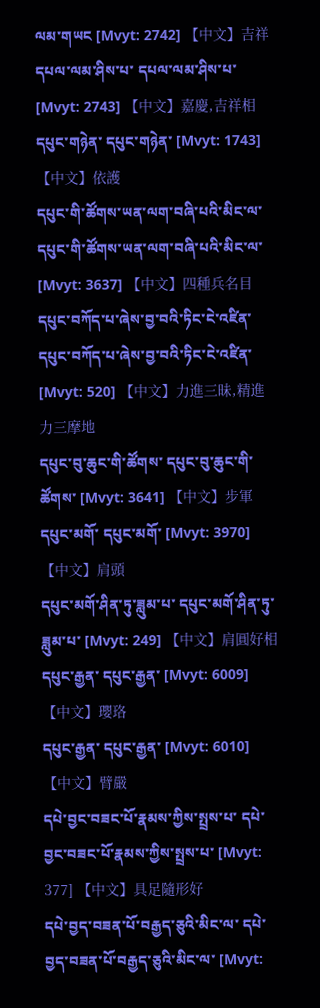ལམ་གཡང [Mvyt: 2742] 【中文】吉祥
དཔལ་ལམ་ཤིས་པ་ དཔལ་ལམ་ཤིས་པ་ [Mvyt: 2743] 【中文】嘉慶,吉祥相
དཔུང་གཉེན་ དཔུང་གཉེན་ [Mvyt: 1743] 【中文】依護
དཔུང་གི་ཚོགས་ཡན་ལག་བཞི་པའི་མིང་ལ་ དཔུང་གི་ཚོགས་ཡན་ལག་བཞི་པའི་མིང་ལ་ [Mvyt: 3637] 【中文】四種兵名目
དཔུང་བཀོད་པ་ཞེས་བྱ་བའི་ཏིང་ངེ་འཛིན་ དཔུང་བཀོད་པ་ཞེས་བྱ་བའི་ཏིང་ངེ་འཛིན་ [Mvyt: 520] 【中文】力進三昧,精進力三摩地
དཔུང་བུ་ཆུང་གི་ཚོགས་ དཔུང་བུ་ཆུང་གི་ཚོགས་ [Mvyt: 3641] 【中文】步軍
དཔུང་མགོ་ དཔུང་མགོ་ [Mvyt: 3970] 【中文】肩頭
དཔུང་མགོ་ཤིན་ཏུ་ཟླུམ་པ་ དཔུང་མགོ་ཤིན་ཏུ་ཟླུམ་པ་ [Mvyt: 249] 【中文】肩圓好相
དཔུང་རྒྱན་ དཔུང་རྒྱན་ [Mvyt: 6009] 【中文】瓔珞
དཔུང་རྒྱན་ དཔུང་རྒྱན་ [Mvyt: 6010] 【中文】臂嚴
དཔེ་བྱང་བཟང་པོ་རྣམས་ཀྱིས་སྤྲས་པ་ དཔེ་བྱང་བཟང་པོ་རྣམས་ཀྱིས་སྤྲས་པ་ [Mvyt: 377] 【中文】具足隨形好
དཔེ་བྱད་བཟན་པོ་བརྒྱད་ཅུའི་མིང་ལ་ དཔེ་བྱད་བཟན་པོ་བརྒྱད་ཅུའི་མིང་ལ་ [Mvyt: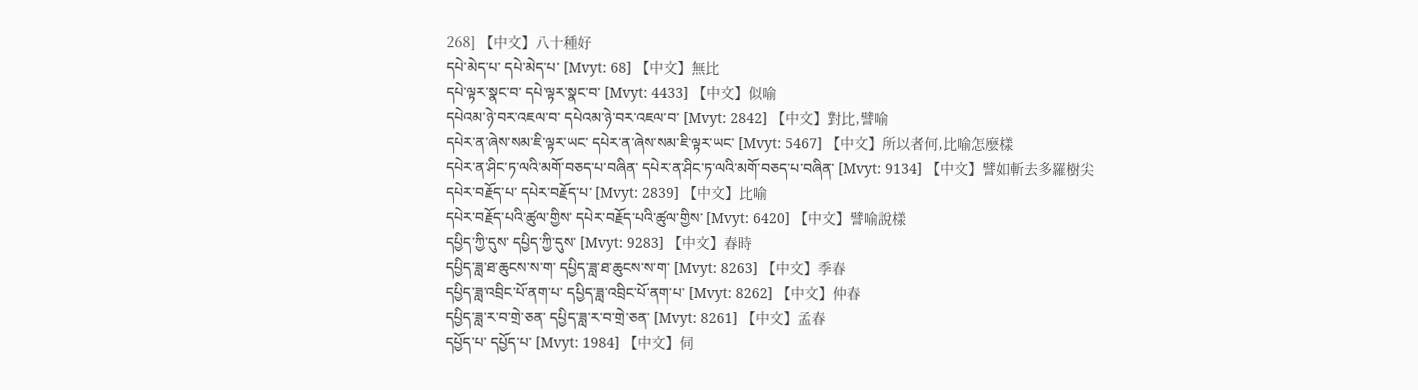268] 【中文】八十種好
དཔེ་མེད་པ་ དཔེ་མེད་པ་ [Mvyt: 68] 【中文】無比
དཔེ་ལྟར་སྣང་བ་ དཔེ་ལྟར་སྣང་བ་ [Mvyt: 4433] 【中文】似喻
དཔེའམ་ཉེ་བར་འཇལ་བ་ དཔེའམ་ཉེ་བར་འཇལ་བ་ [Mvyt: 2842] 【中文】對比,譬喻
དཔེར་ན་ཞེས་སམ་ཇི་ལྟར་ཡང་ དཔེར་ན་ཞེས་སམ་ཇི་ལྟར་ཡང་ [Mvyt: 5467] 【中文】所以者何,比喻怎麼樣
དཔེར་ན་ཤིང་ཏ་ལའི་མགོ་བཅད་པ་བཞིན་ དཔེར་ན་ཤིང་ཏ་ལའི་མགོ་བཅད་པ་བཞིན་ [Mvyt: 9134] 【中文】譬如斬去多羅樹尖
དཔེར་བརྗོད་པ་ དཔེར་བརྗོད་པ་ [Mvyt: 2839] 【中文】比喻
དཔེར་བརྗོད་པའི་ཚུལ་གྱིས་ དཔེར་བརྗོད་པའི་ཚུལ་གྱིས་ [Mvyt: 6420] 【中文】譬喻說樣
དཔྱིད་ཀྱི་དུས་ དཔྱིད་ཀྱི་དུས་ [Mvyt: 9283] 【中文】春時
དཔྱིད་ཟླ་ཐ་ཆུངས་ས་ག་ དཔྱིད་ཟླ་ཐ་ཆུངས་ས་ག་ [Mvyt: 8263] 【中文】季春
དཔྱིད་ཟླ་འབྲིང་པོ་ནག་པ་ དཔྱིད་ཟླ་འབྲིང་པོ་ནག་པ་ [Mvyt: 8262] 【中文】仲春
དཔྱིད་ཟླ་ར་བ་གྲེ་ཅན་ དཔྱིད་ཟླ་ར་བ་གྲེ་ཅན་ [Mvyt: 8261] 【中文】孟春
དཔྱོད་པ་ དཔྱོད་པ་ [Mvyt: 1984] 【中文】伺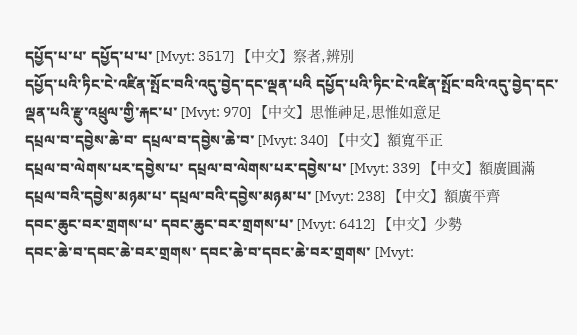དཔྱོད་པ་པ་ དཔྱོད་པ་པ་ [Mvyt: 3517] 【中文】察者,辨別
དཔྱོད་པའི་ཏིང་ངེ་འཛིན་སྤོང་བའི་འདུ་བྱེད་དང་ལྡན་པའི དཔྱོད་པའི་ཏིང་ངེ་འཛིན་སྤོང་བའི་འདུ་བྱེད་དང་ལྡན་པའི་རྫུ་འཕྲུལ་གྱི་རྐང་པ་ [Mvyt: 970] 【中文】思惟神足,思惟如意足
དཔྲལ་བ་དབྱེས་ཆེ་བ་ དཔྲལ་བ་དབྱེས་ཆེ་བ་ [Mvyt: 340] 【中文】額寬平正
དཔྲལ་བ་ལེགས་པར་དབྱེས་པ་ དཔྲལ་བ་ལེགས་པར་དབྱེས་པ་ [Mvyt: 339] 【中文】額廣圓滿
དཔྲལ་བའི་དབྱེས་མཉམ་པ་ དཔྲལ་བའི་དབྱེས་མཉམ་པ་ [Mvyt: 238] 【中文】額廣平齊
དབང་ཆུང་བར་གྲགས་པ་ དབང་ཆུང་བར་གྲགས་པ་ [Mvyt: 6412] 【中文】少勢
དབང་ཆེ་བ་དབང་ཆེ་བར་གྲགས་ དབང་ཆེ་བ་དབང་ཆེ་བར་གྲགས་ [Mvyt: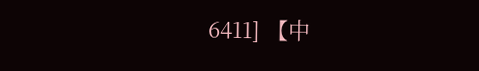6411] 【中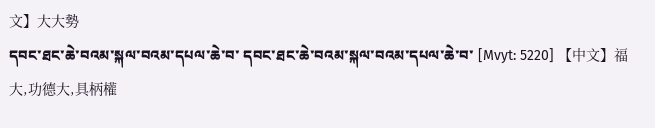文】大大勢
དབང་ཐང་ཆེ་བའམ་སྐལ་བའམ་དཔལ་ཆེ་བ་ དབང་ཐང་ཆེ་བའམ་སྐལ་བའམ་དཔལ་ཆེ་བ་ [Mvyt: 5220] 【中文】福大,功德大,具柄權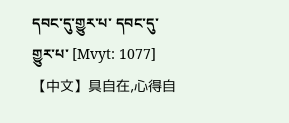དབང་དུ་གྱུར་པ་ དབང་དུ་གྱུར་པ་ [Mvyt: 1077] 【中文】具自在,心得自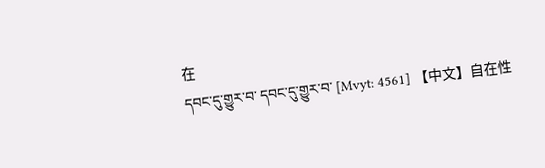在
དབང་དུ་གྱུར་བ་ དབང་དུ་གྱུར་བ་ [Mvyt: 4561] 【中文】自在性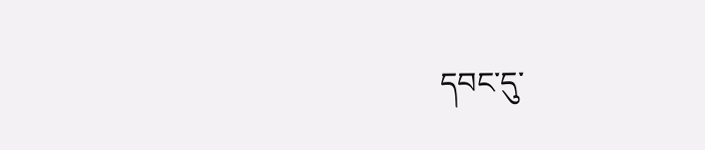དབང་དུ་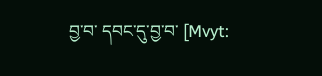བྱ་བ་ དབང་དུ་བྱ་བ་ [Mvyt: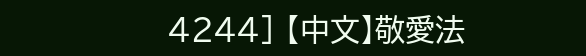4244] 【中文】敬愛法